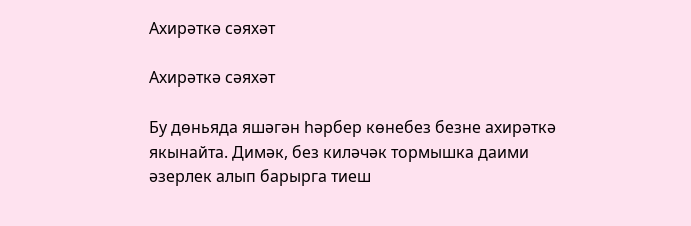Ахирәткә сәяхәт

Ахирәткә сәяхәт

Бу дөньяда яшәгән һәрбер көнебез безне ахирәткә якынайта. Димәк, без киләчәк тормышка даими әзерлек алып барырга тиеш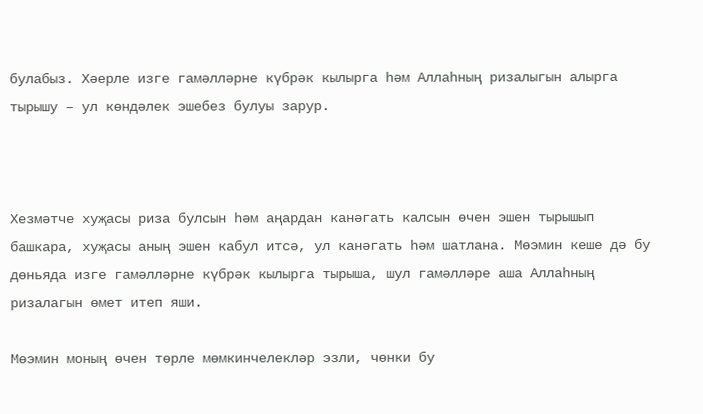булабыз. Хәерле изге гамәлләрне күбрәк кылырга һәм Аллаһның ризалыгын алырга тырышу – ул көндәлек эшебез булуы зарур.



Хезмәтче хуҗасы риза булсын һәм аңардан канәгать калсын өчен эшен тырышып башкара, хуҗасы аның эшен кабул итсә, ул канәгать һәм шатлана. Мөэмин кеше дә бу дөньяда изге гамәлләрне күбрәк кылырга тырыша, шул гамәлләре аша Аллаһның ризалагын өмет итеп яши.

Мөэмин моның өчен төрле мөмкинчелекләр эзли, чөнки бу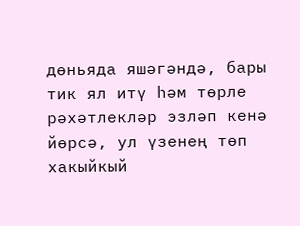дөньяда яшәгәндә, бары тик ял итү һәм төрле рәхәтлекләр эзләп кенә йөрсә, ул үзенең төп хакыйкый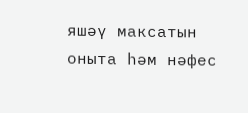яшәү максатын оныта һәм нәфес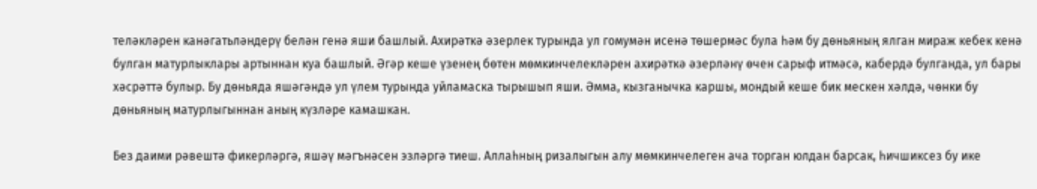теләкләрен канәгатьләндерү белән генә яши башлый. Ахирәткә әзерлек турында ул гомумән исенә төшермәс була һәм бу дөньяның ялган мираж кебек кенә булган матурлыклары артыннан куа башлый. Әгәр кеше үзенең бөтен мөмкинчелекләрен ахирәткә әзерләнү өчен сарыф итмәсә, кабердә булганда, ул бары хәсрәттә булыр. Бу дөньяда яшәгәндә ул үлем турында уйламаска тырышып яши. Әмма, кызганычка каршы, мондый кеше бик мескен хәлдә, чөнки бу дөньяның матурлыгыннан аның күзләре камашкан.

Без даими рәвештә фикерләргә, яшәү мәгънәсен эзләргә тиеш. Аллаһның ризалыгын алу мөмкинчелеген ача торган юлдан барсак, һичшиксез бу ике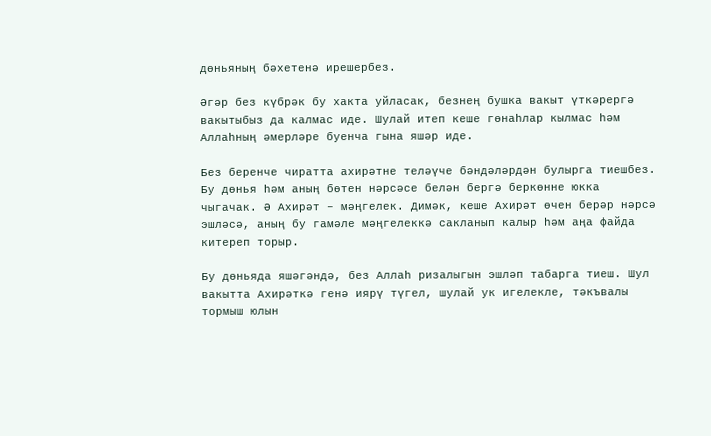дөньяның бәхетенә ирешербез.

Әгәр без күбрәк бу хакта уйласак, безнең бушка вакыт үткәрергә вакытыбыз да калмас иде. Шулай итеп кеше гөнаһлар кылмас һәм Аллаһның әмерләре буенча гына яшәр иде.

Без беренче чиратта ахирәтне теләүче бәндәләрдән булырга тиешбез. Бу дөнья һәм аның бөтен нәрсәсе белән бергә беркөнне юкка чыгачак. Ә Ахирәт – мәңгелек. Димәк, кеше Ахирәт өчен берәр нәрсә эшләсә, аның бу гамәле мәңгелеккә сакланып калыр һәм аңа файда китереп торыр.

Бу дөньяда яшәгәндә, без Аллаһ ризалыгын эшләп табарга тиеш. Шул вакытта Ахирәткә генә иярү түгел, шулай ук игелекле, тәкъвалы тормыш юлын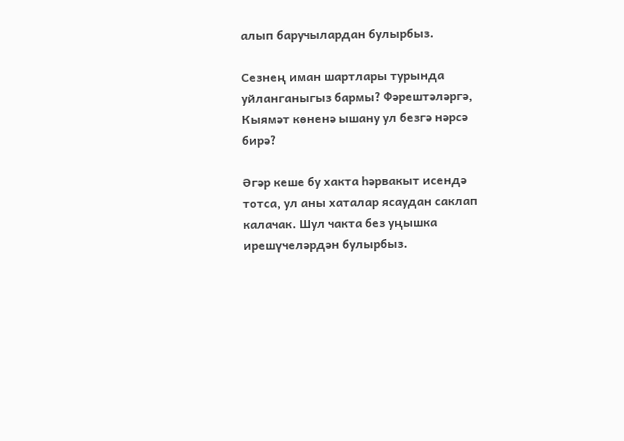алып баручылардан булырбыз.

Сезнең иман шартлары турында уйланганыгыз бармы? Фәрештәләргә, Кыямәт көненә ышану ул безгә нәрсә бирә?

Әгәр кеше бу хакта һәрвакыт исендә тотса, ул аны хаталар ясаудан саклап калачак. Шул чакта без уңышка ирешүчеләрдән булырбыз.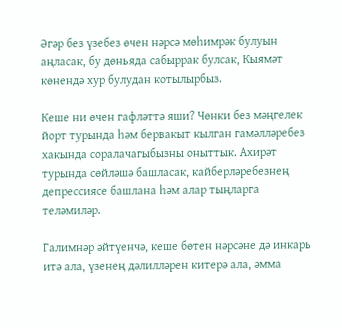Әгәр без үзебез өчен нәрсә мөһимрәк булуын аңласак, бу дөньяда сабыррак булсак, Кыямәт көнендә хур булудан котылырбыз.

Кеше ни өчен гафләттә яши? Чөнки без мәңгелек йорт турында һәм бервакыт кылган гамәлләребез хакында соралачагыбызны оныттык. Ахирәт турында сөйләшә башласак, кайберләребезнең депрессиясе башлана һәм алар тыңларга теләмиләр.

Галимнәр әйтүенчә, кеше бөтен нәрсәне дә инкарь итә ала, үзенең дәлилләрен китерә ала, әмма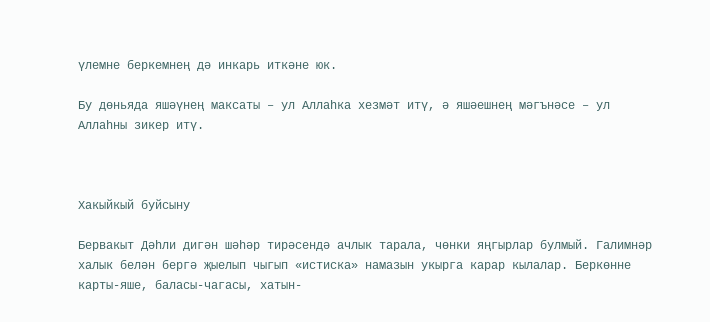үлемне беркемнең дә инкарь иткәне юк.

Бу дөньяда яшәүнең максаты – ул Аллаһка хезмәт итү, ә яшәешнең мәгънәсе – ул Аллаһны зикер итү.



Хакыйкый буйсыну

Бервакыт Дәһли дигән шәһәр тирәсендә ачлык тарала, чөнки яңгырлар булмый. Галимнәр халык белән бергә җыелып чыгып «истиска» намазын укырга карар кылалар. Беркөнне карты-яше, баласы-чагасы, хатын-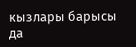кызлары барысы да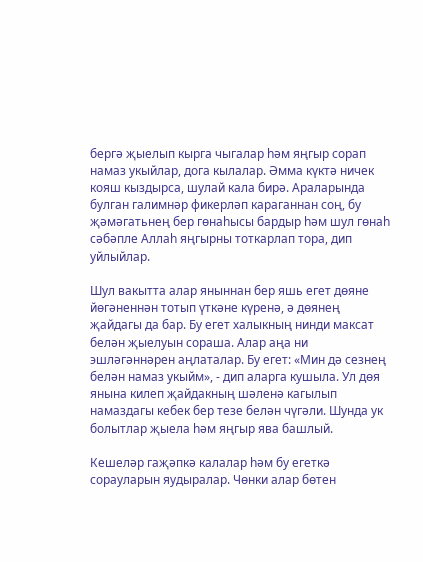бергә җыелып кырга чыгалар һәм яңгыр сорап намаз укыйлар, дога кылалар. Әмма күктә ничек кояш кыздырса, шулай кала бирә. Араларында булган галимнәр фикерләп караганнан соң, бу җәмәгатьнең бер гөнаһысы бардыр һәм шул гөнаһ сәбәпле Аллаһ яңгырны тоткарлап тора, дип уйлыйлар.

Шул вакытта алар яныннан бер яшь егет дөяне йөгәненнән тотып үткәне күренә, ә дөянең җайдагы да бар. Бу егет халыкның нинди максат белән җыелуын сораша. Алар аңа ни эшләгәннәрен аңлаталар. Бу егет: «Мин дә сезнең белән намаз укыйм», - дип аларга кушыла. Ул дөя янына килеп җайдакның шәленә кагылып намаздагы кебек бер тезе белән чүгәли. Шунда ук болытлар җыела һәм яңгыр ява башлый.

Кешеләр гаҗәпкә калалар һәм бу егеткә сорауларын яудыралар. Чөнки алар бөтен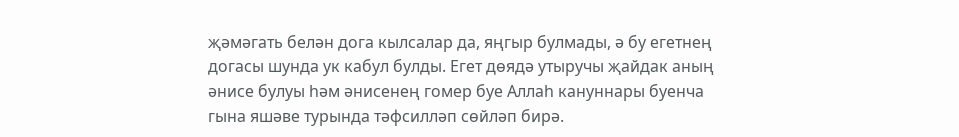җәмәгать белән дога кылсалар да, яңгыр булмады, ә бу егетнең догасы шунда ук кабул булды. Егет дөядә утыручы җайдак аның әнисе булуы һәм әнисенең гомер буе Аллаһ кануннары буенча гына яшәве турында тәфсилләп сөйләп бирә.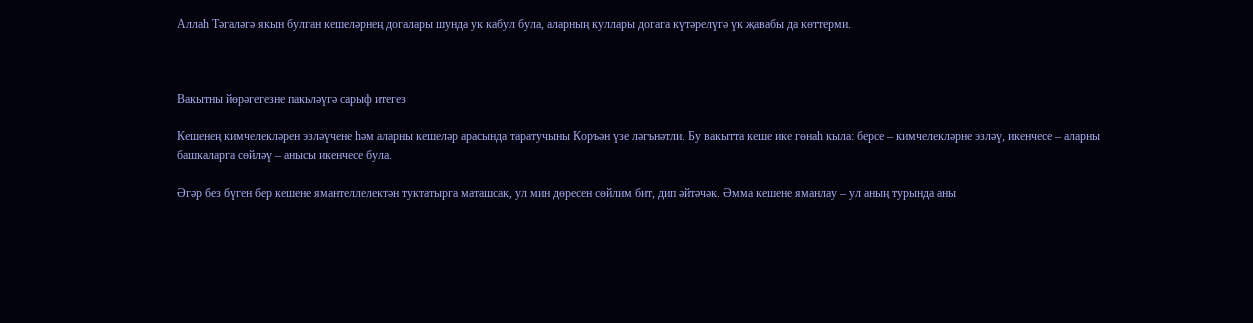Аллаһ Тәгаләгә якын булган кешеләрнең догалары шунда ук кабул була, аларның куллары догага күтәрелүгә үк җавабы да көттерми.



Вакытны йөрәгегезне пакьләүгә сарыф итегез

Кешенең кимчелекләрен эзләүчене һәм аларны кешеләр арасында таратучыны Коръән үзе ләгънәтли. Бу вакытта кеше ике гөнаһ кыла: берсе – кимчелекләрне эзләү, икенчесе – аларны башкаларга сөйләү – анысы икенчесе була.

Әгәр без бүген бер кешене ямантеллелектән туктатырга маташсак, ул мин дөресен сөйлим бит, дип әйтәчәк. Әмма кешене яманлау – ул аның турында аны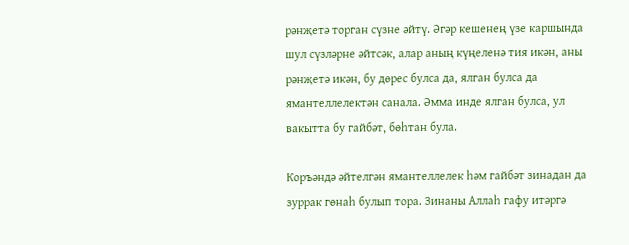рәнҗетә торган сүзне әйтү. Әгәр кешенең үзе каршында шул сүзләрне әйтсәк, алар аның күңеленә тия икән, аны рәнҗетә икән, бу дөрес булса да, ялган булса да ямантеллелектән санала. Әмма инде ялган булса, ул вакытта бу гайбәт, бөһтан була.

Коръәндә әйтелгән ямантеллелек һәм гайбәт зинадан да зуррак гөнаһ булып тора. Зинаны Аллаһ гафу итәргә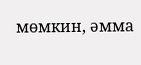мөмкин, әмма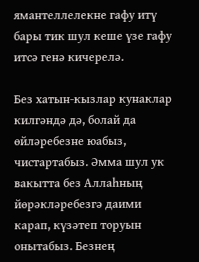ямантеллелекне гафу итү бары тик шул кеше үзе гафу итсә генә кичерелә.

Без хатын-кызлар кунаклар килгәндә дә, болай да өйләребезне юабыз, чистартабыз. Әмма шул ук вакытта без Аллаһның йөрәкләребезгә даими карап, күзәтеп торуын онытабыз. Безнең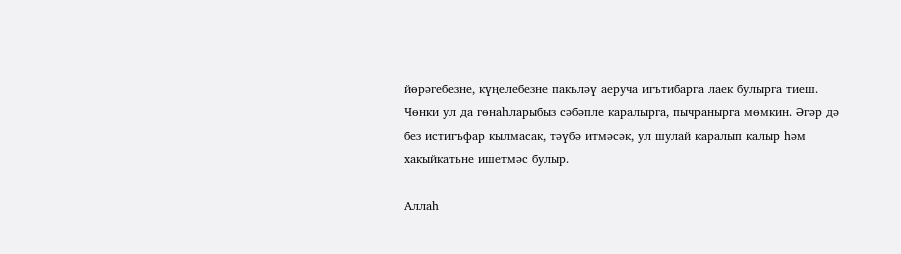йөрәгебезне, күңелебезне пакьләү аеруча игътибарга лаек булырга тиеш. Чөнки ул да гөнаһларыбыз сәбәпле каралырга, пычранырга мөмкин. Әгәр дә без истигъфар кылмасак, тәүбә итмәсәк, ул шулай каралып калыр һәм хакыйкатьне ишетмәс булыр.

Аллаһ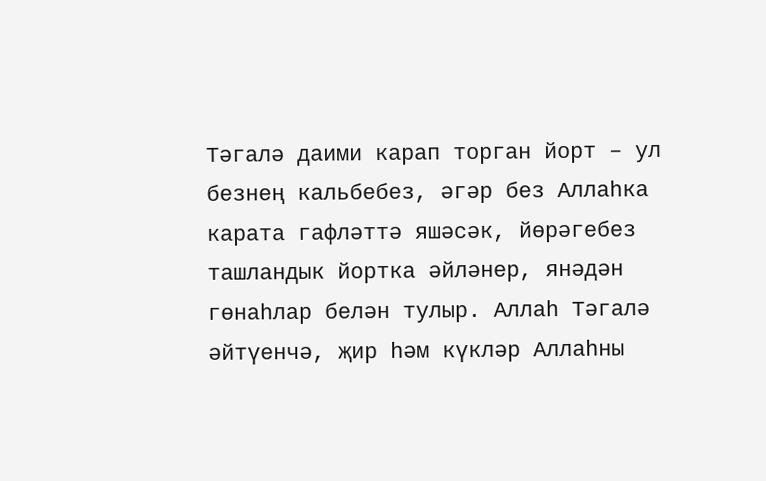Тәгалә даими карап торган йорт – ул безнең кальбебез, әгәр без Аллаһка карата гафләттә яшәсәк, йөрәгебез ташландык йортка әйләнер, янәдән гөнаһлар белән тулыр. Аллаһ Тәгалә әйтүенчә, җир һәм күкләр Аллаһны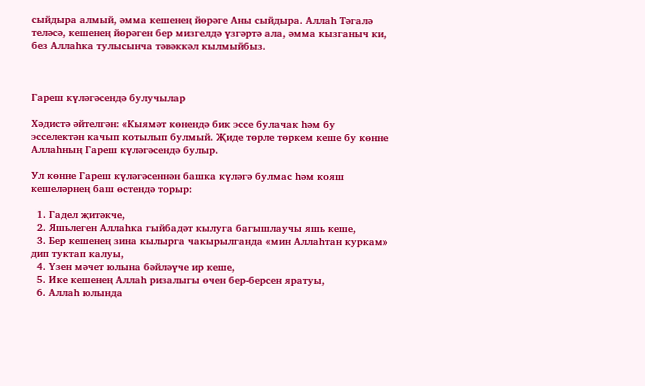сыйдыра алмый, әмма кешенең йөрәге Аны сыйдыра. Аллаһ Тәгалә теләсә, кешенең йөрәген бер мизгелдә үзгәртә ала, әмма кызганыч ки, без Аллаһка тулысынча тәвәккәл кылмыйбыз.



Гареш күләгәсендә булучылар

Хәдистә әйтелгән: «Кыямәт көнендә бик эссе булачак һәм бу эсселектән качып котылып булмый. Җиде төрле төркем кеше бу көнне Аллаһның Гареш күләгәсендә булыр.

Ул көнне Гареш күләгәсеннән башка күләгә булмас һәм кояш кешеләрнең баш өстендә торыр:

  1. Гадел җитәкче,
  2. Яшьлеген Аллаһка гыйбадәт кылуга багышлаучы яшь кеше,
  3. Бер кешенең зина кылырга чакырылганда «мин Аллаһтан куркам» дип туктап калуы,
  4. Үзен мәчет юлына бәйләүче ир кеше,
  5. Ике кешенең Аллаһ ризалыгы өчен бер-берсен яратуы,
  6. Аллаһ юлында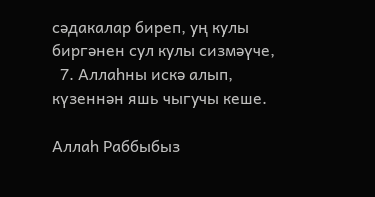сәдакалар биреп, уң кулы биргәнен сул кулы сизмәүче,
  7. Аллаһны искә алып, күзеннән яшь чыгучы кеше.

Аллаһ Раббыбыз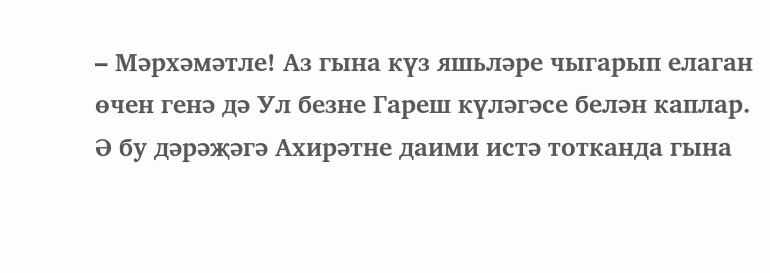– Мәрхәмәтле! Аз гына күз яшьләре чыгарып елаган өчен генә дә Ул безне Гареш күләгәсе белән каплар. Ә бу дәрәҗәгә Ахирәтне даими истә тотканда гына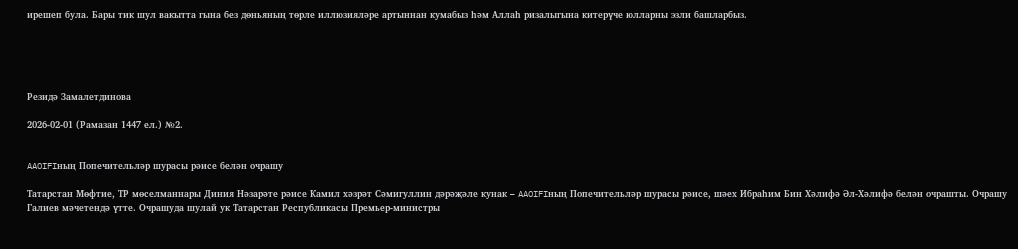ирешеп була. Бары тик шул вакытта гына без дөньяның төрле иллюзияләре артыннан кумабыз һәм Аллаһ ризалыгына китерүче юлларны эзли башларбыз.





Резидә Замалетдинова

2026-02-01 (Рамазан 1447 ел.) №2.


AAOIFIның Попечительләр шурасы рәисе белән очрашу

Татарстан Мөфтие, ТР мөселманнары Диния Нәзарәте рәисе Камил хәзрәт Сәмигуллин дәрәҗәле кунак – AAOIFIның Попечительләр шурасы рәисе, шәех Ибраһим Бин Хәлифә Әл-Хәлифә белән очрашты. Очрашу Галиев мәчетендә үтте. Очрашуда шулай ук Татарстан Республикасы Премьер-министры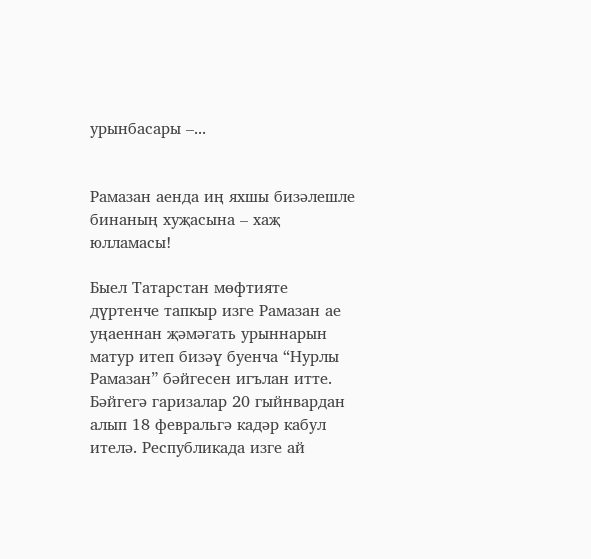урынбасары –...


Рамазан аенда иң яхшы бизәлешле бинаның хуҗасына – хаҗ юлламасы!

Быел Татарстан мөфтияте дүртенче тапкыр изге Рамазан ае уңаеннан җәмәгать урыннарын матур итеп бизәү буенча “Нурлы Рамазан” бәйгесен игълан итте. Бәйгегә гаризалар 20 гыйнвардан алып 18 февральгә кадәр кабул ителә. Республикада изге ай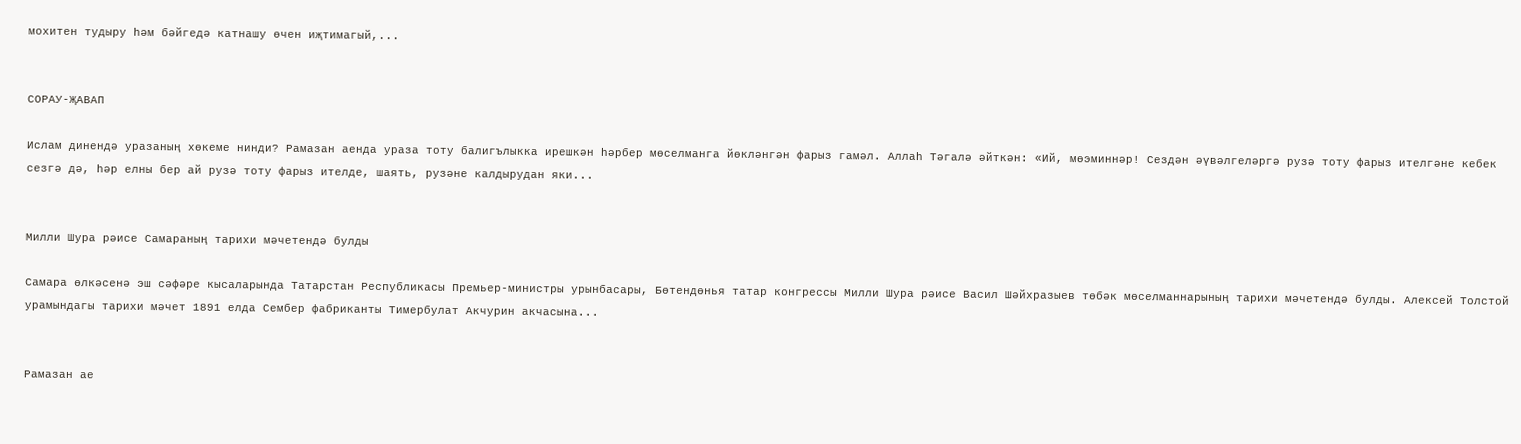мохитен тудыру һәм бәйгедә катнашу өчен иҗтимагый,...


СОРАУ-ҖАВАП

Ислам динендә уразаның хөкеме нинди? Рамазан аенда ураза тоту балигълыкка ирешкән һәрбер мөселманга йөкләнгән фарыз гамәл. Аллаһ Тәгалә әйткән: «Ий, мөэминнәр! Сездән әүвәлгеләргә рузә тоту фарыз ителгәне кебек сезгә дә, һәр елны бер ай рузә тоту фарыз ителде, шаять, рузәне калдырудан яки...


Милли Шура рәисе Самараның тарихи мәчетендә булды

Самара өлкәсенә эш сәфәре кысаларында Татарстан Республикасы Премьер-министры урынбасары, Бөтендөнья татар конгрессы Милли Шура рәисе Васил Шәйхразыев төбәк мөселманнарының тарихи мәчетендә булды. Алексей Толстой урамындагы тарихи мәчет 1891 елда Сембер фабриканты Тимербулат Акчурин акчасына...


Рамазан ае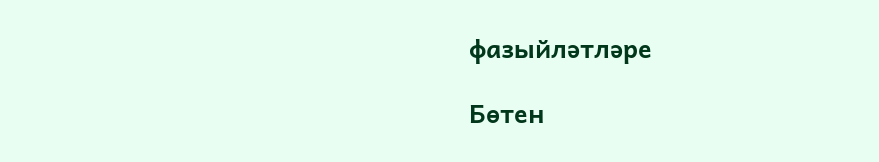фазыйләтләре

Бөтен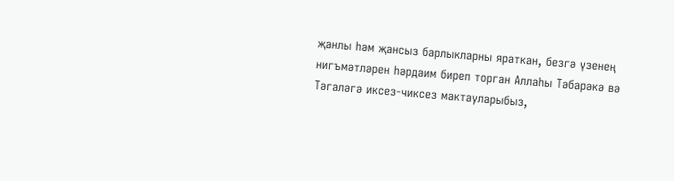җанлы һәм җансыз барлыкларны яраткан, безгә үзенең нигъмәтләрен һәрдаим биреп торган Аллаһы Тәбарәкә вә Тәгаләгә иксез-чиксез мактауларыбыз,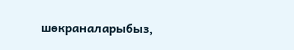шөкраналарыбыз,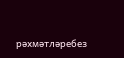рәхмәтләребез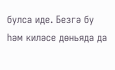булса иде. Безгә бу һәм киләсе дөньяда да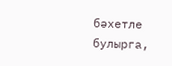бәхетле булырга,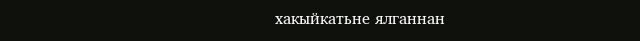хакыйкатьне ялганнан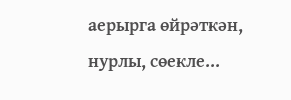аерырга өйрәткән, нурлы, сөекле...